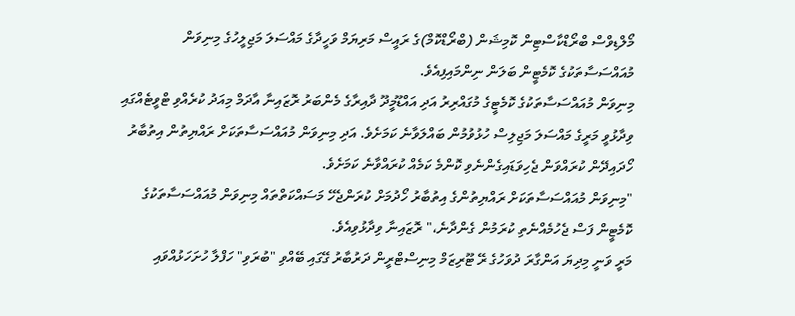މޯލްޑިވްސް ބްރޯޑްކާސްޓިން ކޮމިޝަން (ބްރޯޑްކޮމް)ގެ ރައީސް މަރިޔަމް ވަހީދާގެ މައްސަލަ މަޖިލީހުގެ މިނިވަން މުއައްސަސާތަކުގެ ކޮމެޓީން ބަލަން ނިންމައިފިއެވެ.
މިނިވަން މުއައްސަސާތަކުގެ ކޮމެޓީގެ މުގައްރިރު އަދި އައްޑޫމީދޫ ދާއިރާގެ މެންބަރު ރޮޒައިނާ އާދަމް މިއަދު ކުރެއްވި ޓްވީޓެއްގައި ވިދާޅުވީ މަރީގެ މައްސަލަ މަޖިލިސް ހުޅުވުމުން ބައްލަވާނެ ކަމަށެވެ. އަދި މިނިވަން މުއައްސަސާތަކަށް ރައްޔިތުން އިތުބާރު ހޯދައިދޭން ކުރައްވަން ޖެހިވަޑައިގެންނެވި ކޮންމެ ކަމެއް ކުރައްވާނެ ކަމަށެވެ.
"މިނިވަން މުއައްސަސާތަކަށް ރައްޔިތުންގެ އިތުބާރު ހޯދުމަށް ކުރަންޖެހޭ މަސައްކަތްތައް މިނިވަން މުއައްސަސާތަކުގެ ކޮމެޓީން ފަސް ޖެހުމެއްނެތި ކުރަމުން ގެންދާނެ،" ރޮޒައިނާ ވިދާޅުވިއެވެ.
މަރީ ވަނީ މިދިޔަ އަންގާރަ ދުވަހުގެ ރޭ ޓޫރިޒަމް މިނިސްޓްރީން ދަރުބާރު ގޭގައި ބޭއްވި "ބުރަވި" ހަފްލާ ހުށަހަޅުއްވައި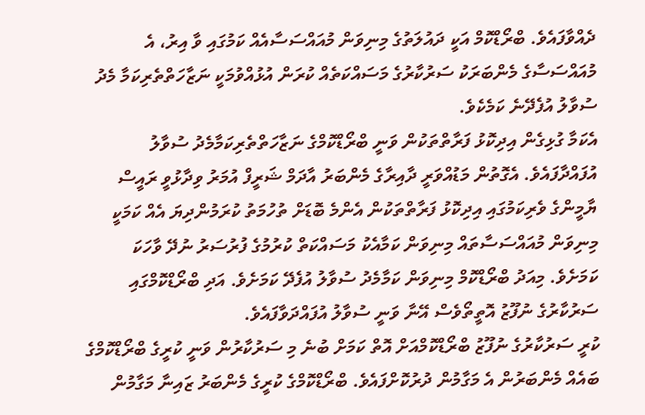ދެއްވާފައެވެ. ބްރޯޑްކޮމް އަކީ ދައުލަތުގެ މިނިވަން މުއައްސަސާއެއް ކަމުގައި ވާ އިރު، އެ މުއައްސަސާގެ މެންބަރަކު ސަރުކާރުގެ މަސައްކަތެއް ކުރަން އުޅުއްވުމަކީ ނަޒާހަތްތެރިކަމާ މެދު ސުވާލު އުފެދޭނެ ކަމެކެވެ.
އެކަމާ ގުޅިގެން އިދިކޮޅު ފަރާތްތަކުން ވަނީ ބްރޯޑްކޮމްގެ ނަޒާހަތްތެރިކަމާމެދު ސުވާލު އުފައްދާފައެވެ. އެގޮތުން މަޑުއްވަރީ ދާއިރާގެ މެންބަރު އާދަމް ޝަރީފް އުމަރު ވިދާޅުވީ ރައީސް ޔާމީންގެ ވެރިކަމުގައި އިދިކޮޅު ފަރާތްތަކުން އެންމެ ބޮޑަށް ތުހުމަތު ކުރަމުންދިޔަ އެއް ކަމަކީ މިނިވަން މުއައްސަސާތައް މިނިވަން ކަމާއެކު މަސައްކަތް ކުރުމުގެ ފުރުސަރު ނުދޭ ވާހަކަ ކަމަށެވެ. މިއަދު ބްރޯޑްކޮމް މިނިވަން ކަމާމެދު ސުވާލު އުފެދޭ ކަމަށެވެ. އަދި ބްރޯޑްކޮމްގައި ސަރުކާރުގެ ނުފޫޒު އޮތީތޯވެސް އޭނާ ވަނީ ސުވާލު އުފައްދަވާފައެވެ.
ކުރީ ސަރުކާރުގެ ނުފޫޒު ބްރޯޑްކޮމްއަށް އޮތް ކަމަށް ބުނެ މި ސަރުކާރުން ވަނީ ކުރީގެ ބްރޯޑްކޮމްގެ ބައެއް މެންބަރުން އެ މަގާމުން ދުރުކޮށްފައެވެ. ބްރޯޑްކޮމްގެ ކުރީގެ މެންބަރު ޒައިނާ މަގާމުން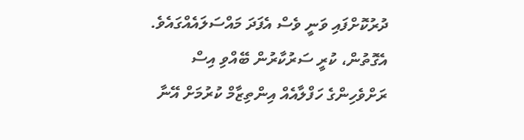ދުރުކޮށްފައި ވަނީ ވެސް އެފަދަ މައްސަލައެއްގައެވެ. އެގޮތުން، ކުރީ ސަރުކާރުން ބޭއްވި އިސް ރަށްވެހިންގެ ހަފްލާއެއް އިންތިޒާމް ކުރުމަށް އޭނާ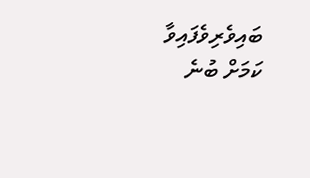ބައިވެރިވެފައިވާ ކަމަށް ބުނެ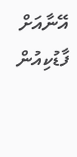އޭނާއަށް ފާޑުކިއުން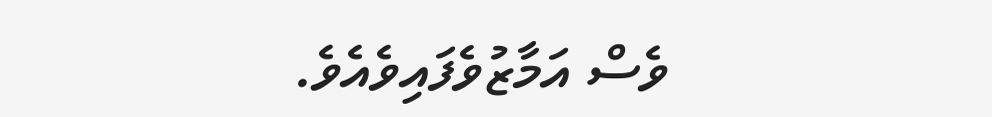ވެސް އަމާޒުވެފައިވެއެވެ.